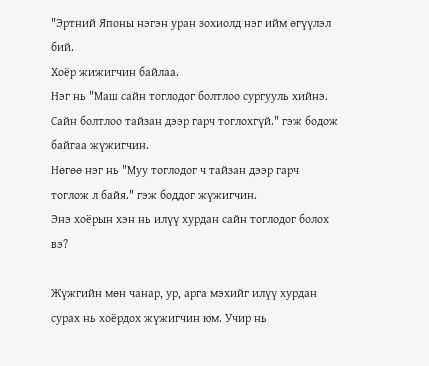"Эртний Японы нэгэн уран зохиолд нэг ийм өгүүлэл бий.
Хоёр жижигчин байлаа.
Нэг нь "Маш сайн тоглодог болтлоо сургууль хийнэ. Сайн болтлоо тайзан дээр гарч тоглохгүй." гэж бодож байгаа жүжигчин.
Нөгөө нэг нь "Муу тоглодог ч тайзан дээр гарч тоглож л байя." гэж боддог жүжигчин.
Энэ хоёрын хэн нь илүү хурдан сайн тоглодог болох вэ?

Жүжгийн мөн чанар, ур, арга мэхийг илүү хурдан сурах нь хоёрдох жүжигчин юм. Учир нь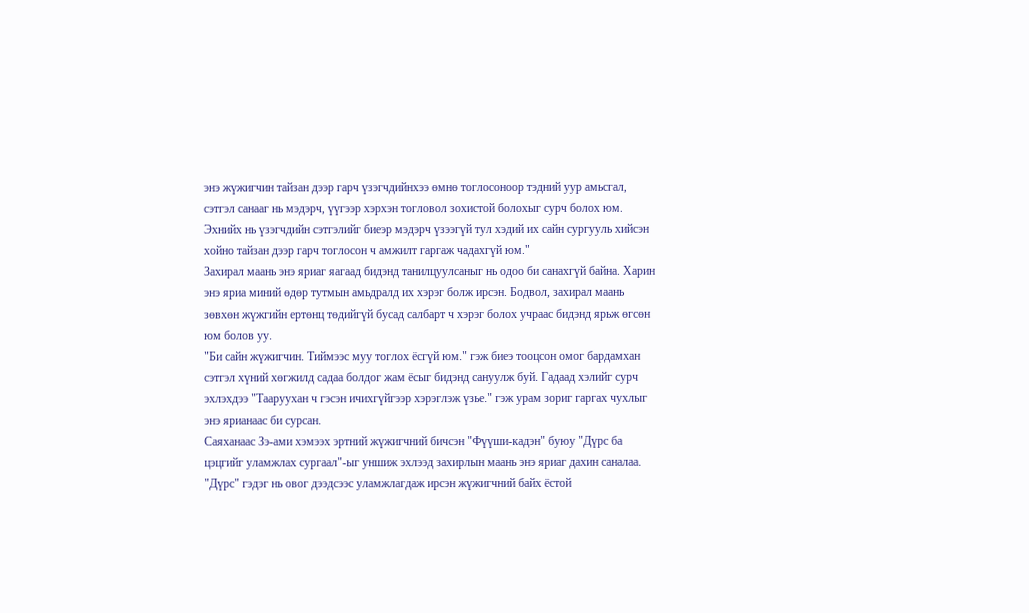энэ жүжигчин тайзан дээр гарч үзэгчдийнхээ өмнө тоглосоноор тэдний уур амьсгал, сэтгэл санааг нь мэдэрч, үүгээр хэрхэн тогловол зохистой болохыг сурч болох юм.
Эхнийх нь үзэгчдийн сэтгэлийг биеэр мэдэрч үзээгүй тул хэдий их сайн сургууль хийсэн хойно тайзан дээр гарч тоглосон ч амжилт гаргаж чадахгүй юм."
Захирал маань энэ яриаг яагаад бидэнд танилцуулсаныг нь одоо би санахгүй байна. Харин энэ яриа миний өдөр тутмын амьдралд их хэрэг болж ирсэн. Бодвол, захирал маань зөвхөн жүжгийн ертөнц төдийгүй бусад салбарт ч хэрэг болох учраас бидэнд ярьж өгсөн юм болов уу.
"Би сайн жүжигчин. Тиймээс муу тоглох ёсгүй юм." гэж биеэ тооцсон омог бардамхан сэтгэл хүний хөгжилд садаа болдог жам ёсыг бидэнд сануулж буй. Гадаад хэлийг сурч эхлэхдээ "Тааруухан ч гэсэн ичихгүйгээр хэрэглэж үзье." гэж урам зориг гаргах чухлыг энэ ярианаас би сурсан.
Саяханаас Зэ-ами хэмээх эртний жүжигчний бичсэн "Фүүши-кадэн" буюу "Дүрс ба цэцгийг уламжлах сургаал"-ыг уншиж эхлээд захирлын маань энэ яриаг дахин саналаа.
"Дүрс" гэдэг нь овог дээдсээс уламжлагдаж ирсэн жүжигчний байх ёстой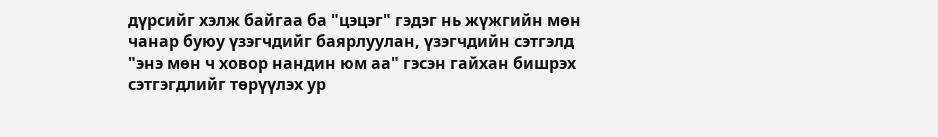дүрсийг хэлж байгаа ба "цэцэг" гэдэг нь жүжгийн мөн чанар буюу үзэгчдийг баярлуулан, үзэгчдийн сэтгэлд "энэ мөн ч ховор нандин юм аа" гэсэн гайхан бишрэх сэтгэгдлийг төрүүлэх ур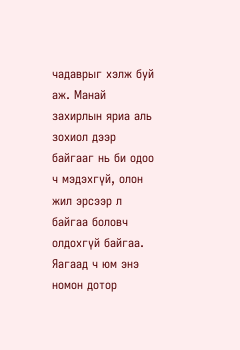чадаврыг хэлж буй аж. Манай захирлын яриа аль зохиол дээр байгааг нь би одоо ч мэдэхгүй, олон жил эрсээр л байгаа боловч олдохгүй байгаа. Яагаад ч юм энэ номон дотор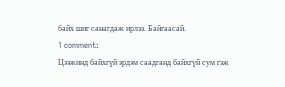байх шиг санагдаж ирлээ. Байгаасай.
1 comment:
Цээжинд байхгүй эрдэм саадганд байхгүй сум гэж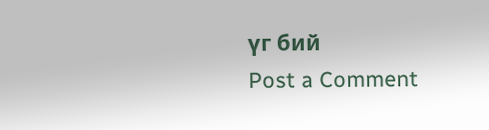үг бий
Post a Comment